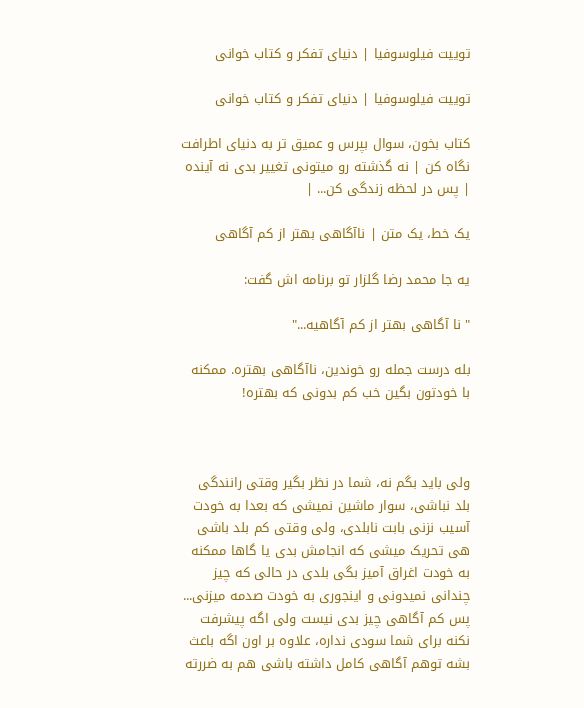توییت فیلوسوفیا | دنیای تفکر و کتاب خوانی

توییت فیلوسوفیا | دنیای تفکر و کتاب خوانی

کتاب بخون، سوال بپرس و عمیق تر به دنیای اطرافت نگاه کن | نه گذشته رو میتونی تغییر بدی نه آینده | پس در لحظه زندگی کن... |

یک خط، یک متن | ناآگاهی بهتر از کم آگاهی

یه جا محمد رضا گلزار تو برنامه اش گفت:

" نا آگاهی بهتر از کم آگاهیه..."

بله درست جمله رو خوندین، ناآگاهی بهتره. ممکنه با خودتون بگین خب کم بدونی که بهتره!



ولی باید بگم نه، شما در نظر بگیر وقتی رانندگی بلد نباشی، سوار ماشین نمیشی که بعدا به خودت آسیب نزنی بابت نابلدی، ولی وقتی کم بلد باشی هی تحریک میشی که انجامش بدی یا گاها ممکنه به خودت اغراق آمیز بگی بلدی در حالی که چیز چندانی نمیدونی و اینجوری به خودت صدمه میزنی... پس کم آگاهی چیز بدی نیست ولی اگه پیشرفت نکنه برای شما سودی نداره، علاوه بر اون اگه باعث بشه توهم آگاهی کامل داشته باشی هم به ضررته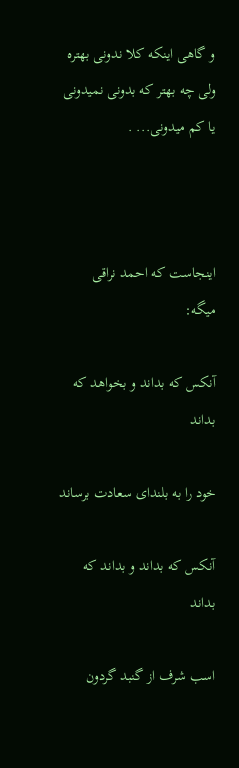و گاهی اینکه کلا ندونی بهتره ولی چه بهتر که بدونی نمیدونی یا کم میدونی... .



اینجاست که احمد نراقی میگه:

آنکس که بداند و بخواهد که بداند

خود را به بلندای سعادت برساند

آنکس که بداند و بداند که بداند

اسب شرف از گنبد گردون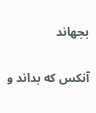بجهاند

آنکس که بداند و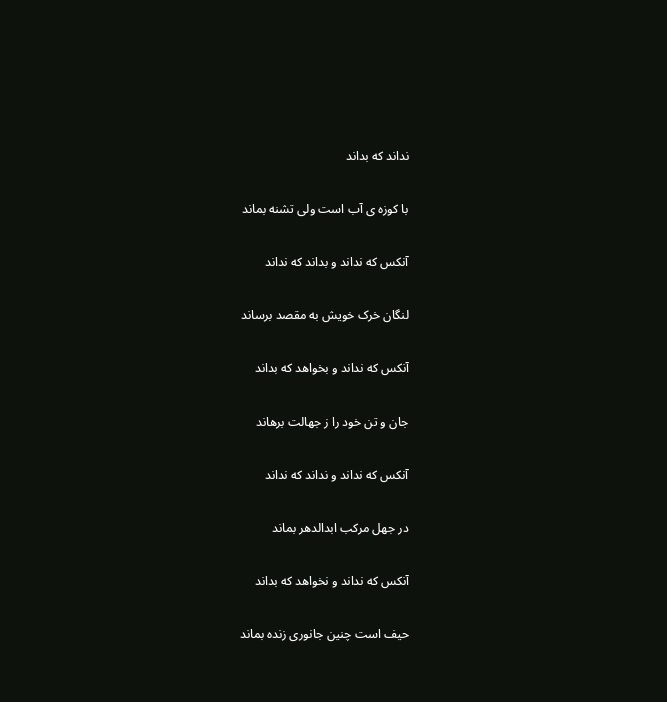نداند که بداند

با کوزه ی آب است ولی تشنه بماند

آنکس که نداند و بداند که نداند

لنگان خرک خویش به مقصد برساند

آنکس که نداند و بخواهد که بداند

جان و تن خود را ز جهالت برهاند

آنکس که نداند و نداند که نداند

در جهل مرکب ابدالدهر بماند

آنکس که نداند و نخواهد که بداند

حیف است چنین جانوری زنده بماند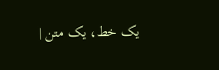یک خط، یک متن |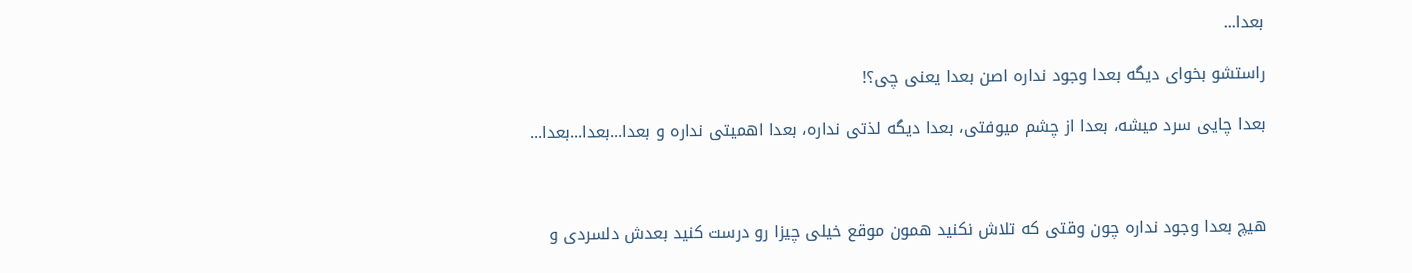بعدا...

راستشو بخوای دیگه بعدا وجود نداره اصن بعدا یعنی چی؟!

بعدا چایی سرد میشه، بعدا از چشم میوفتی، بعدا دیگه لذتی نداره، بعدا اهمیتی نداره و بعدا...بعدا...بعدا...



هیچ بعدا وجود نداره چون وقتی که تلاش نکنید همون موقع خیلی چیزا رو درست کنید بعدش دلسردی و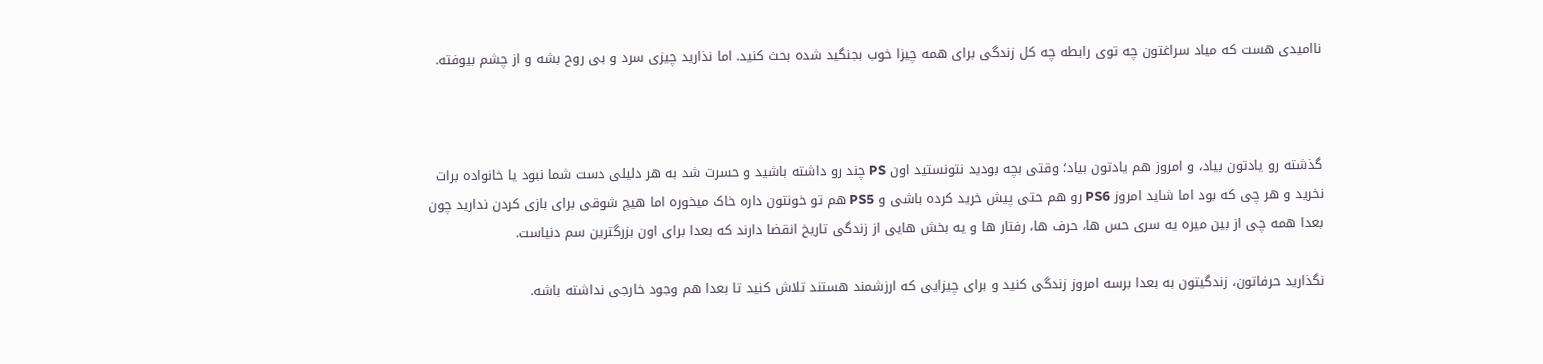ناامیدی هست که میاد سراغتون چه توی رابطه چه کل زندگی برای همه چیزا خوب بجنگید شده بحث کنید. اما نذارید چیزی سرد و بی روح بشه و از چشم بیوفته.



گذشته رو یادتون بیاد، و امروز هم یادتون بیاد؛ وقتی بچه بودید نتونستید اون PS چند رو داشته باشید و حسرت شد به هر دلیلی دست شما نبود یا خانواده برات نخرید و هر چی که بود اما شاید امروز PS6 رو هم حتی پیش خرید کرده باشی و PS5 هم تو خونتون داره خاک میخوره اما هیچ شوقی برای بازی کردن ندارید چون بعدا همه چی از بین میره یه سری حس ها، حرف ها، رفتار ها و یه بخش هایی از زندگی تاریخ انقضا دارند که بعدا برای اون بزرگترین سم دنیاست.

نگذارید حرفاتون، زندگیتون به بعدا برسه امروز زندگی کنید و برای چیزایی که ارزشمند هستند تلاش کنید تا بعدا هم وجود خارجی نداشته باشه.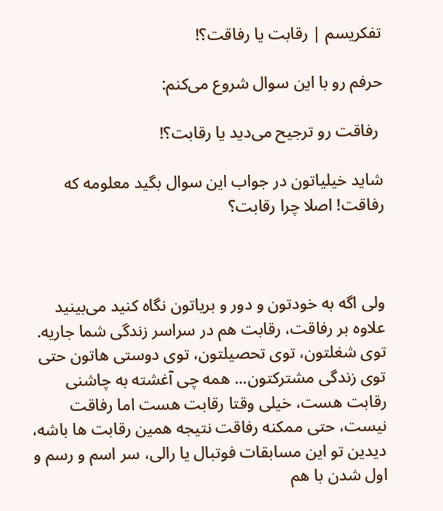تفکریسم | رقابت یا رفاقت؟!

حرفم رو با این سوال شروع می‌کنم:

 رفاقت رو ترجیح می‌دید یا رقابت؟!

شاید خیلیاتون در جواب این سوال بگید معلومه که رفاقت! اصلا چرا رقابت؟



ولی اگه به خودتون و دور و بریاتون نگاه کنید می‌بینید علاوه بر رفاقت، رقابت هم در سراسر زندگی شما جاریه. توی شغلتون، توی تحصیلتون، توی دوستی هاتون حتی توی زندگی مشترکتون... همه چی آغشته به چاشنی رقابت هست، خیلی وقتا رقابت هست اما رفاقت نیست، حتی ممکنه رفاقت نتیجه همین رقابت ها باشه، دیدین تو این مسابقات فوتبال یا رالی، سر اسم و رسم و اول شدن با هم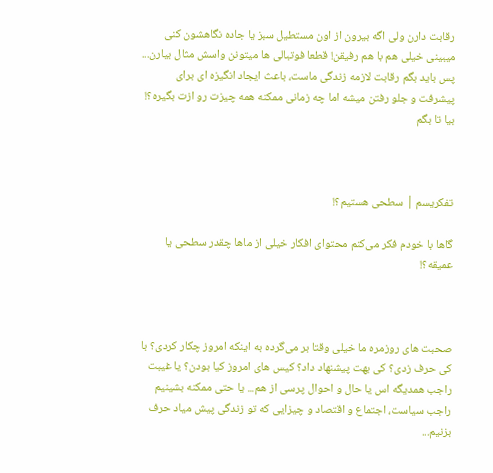رقابت دارن ولی اگه بیرون از اون مستطیل سبز یا جاده نگاهشون کنی میبینی خیلی هم با هم رفیقن! قطعا فوتبالی ها میتونن واسش مثال بیارن... پس باید بگم رقابت لازمه زندگی ماست، باعث ایجاد انگیزه ای برای پیشرفت و جلو رفتن میشه اما چه زمانی ممکنه همه چیزت رو ازت بگیره؟!  بیا تا بگم



تفکریسم | سطحی هستیم؟!

گاها با خودم فکر می‌کنم محتوای افکار خیلی از ماها چقدر سطحی یا عمیقه؟!



صحبت های روزمره ما خیلی وقتا بر می‌گرده به اینکه امروز چکار کردی؟ با کی حرف زدی؟ کی بهت پیشنهاد داد؟ کیس های امروز کیا بودن؟ یا غیبت راجب همدیگه اس یا حال و احوال پرسی از هم... یا حتی ممکنه بشینیم راجب سیاست، اجتماع و اقتصاد و چیزایی که تو زندگی پیش میاد حرف بزنیم...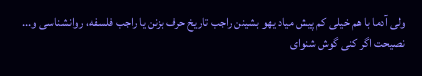ولی آدما با هم خیلی کم پیش میاد یهو بشینن راجب تاریخ حرف بزنن یا راجب فلسفه، روانشناسی و... نصیحت اگر کنی گوش شنوای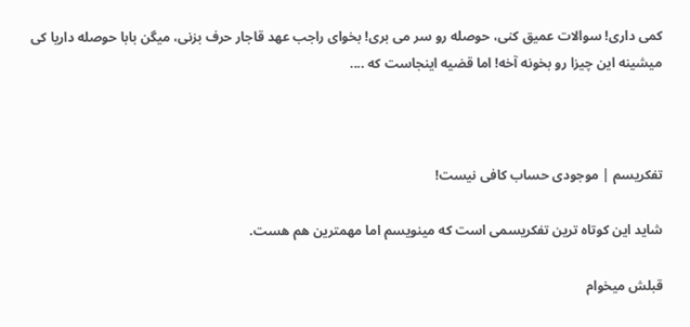کمی داری! سوالات عمیق کنی، حوصله رو سر می بری! بخوای راجب عهد قاجار حرف بزنی، میگن بابا حوصله داریا کی میشینه این چیزا رو بخونه آخه! اما قضیه اینجاست که ....



تفکریسم | موجودی حساب کافی نیست!

شاید این کوتاه ترین تفکریسمی است که مینویسم اما مهمترین هم هست.

قبلش میخوام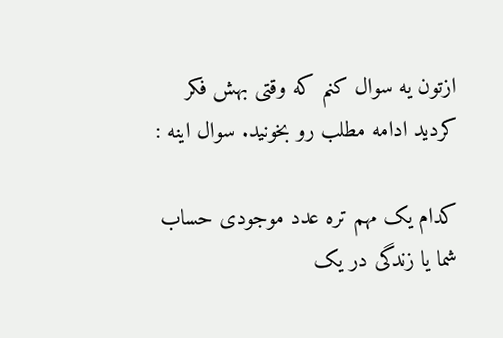ازتون یه سوال کنم که وقتی بهش فکر کردید ادامه مطلب رو بخونید. سوال اینه :

کدام یک مهم تره عدد موجودی حساب شما یا زندگی در یک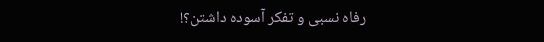رفاه نسبی و تفکر آسوده داشتن؟!